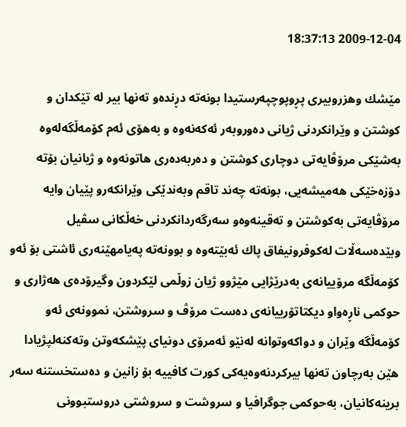2009-12-04 18:37:13

مێشك وهزروبیری پڕوپوچپه‌رستیدا بونه‌ته دڕنده‌و ته‌نها بیر له تێكدان و كوشتن و وێرانكردنی ژیانی ده‌وروبه‌ر ئه‌كه‌نه‌وه و به‌هۆی ئه‌م كۆمه‌ڵگه‌له‌وه به‌شێكی مرۆڤایه‌تی دوچاری كوشتن و ده‌ربه‌ده‌ری هاتونه‌وه و ژیانیان بۆته دۆزه‌خێكی هه‌میشه‌یی، بونه‌ته چه‌ند تاقم وبه‌ندێكی وێرانكه‌رو پێیان وایه مرۆڤایه‌تی به‌كوشتن و ته‌قینه‌وه‌و سه‌رگه‌ردانكردنی خه‌ڵكانی سڤیل وبێده‌سه‌ڵات له‌كوفرونیفاق پاك ئه‌بێته‌وه و بوونه‌ته په‌یامهێنه‌ری ئاشتی بۆ ئه‌و كۆمه‌ڵگه مرۆییانه‌ی به‌درێژایی مێژوو ژیان زوڵمی لێكردون وگیرۆده‌ی هه‌ژاری و حوكمی ناڕه‌واو دیكتاتۆرییانه‌ی ده‌ست مرۆڤ و سروشتن، نموونه‌ی ئه‌و كۆمه‌ڵگه وێران و دواكه‌وتوانه له‌نێو ئه‌مرۆی دونیای پێشكه‌وتن وته‌كنه‌لپژیادا هێن به‌رچاون ته‌نها بیركردنه‌‌وه‌یه‌كی كورت كافییه بۆ زانین و ده‌ستخستنه سه‌ر برینه‌كانیان، به‌حوكمی جوگرافیا و سروشت و سروشتی دروستبوونی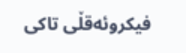فیكروئه‌قڵی تاكی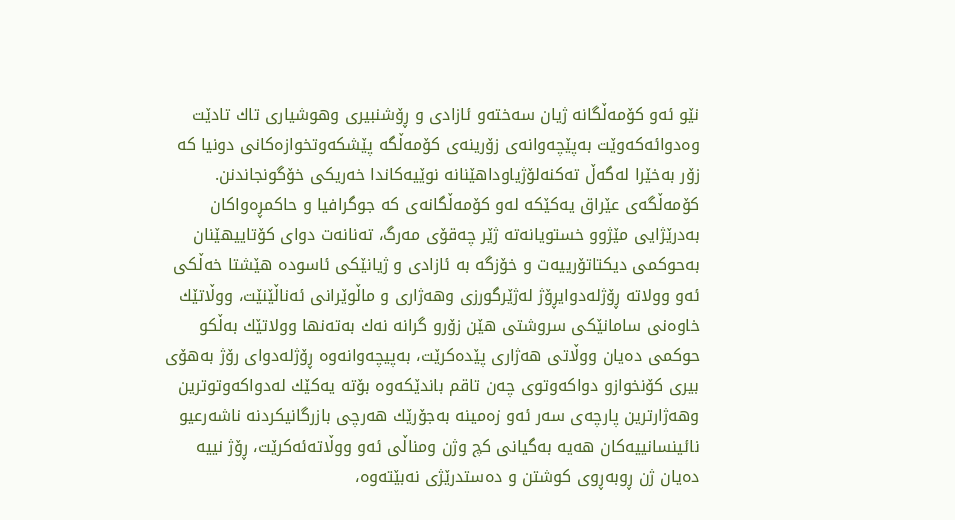نێو ئه‌و كۆمه‌ڵگانه ژیان سه‌خته‌و ئازادی و ڕۆشنبیری وهوشیاری تاك تادێت وه‌دوائه‌كه‌وێت به‌پێچه‌وانه‌ی زۆرینه‌ی كۆمه‌ڵگه پێشكه‌وتخوازه‌كانی دونیا كه زۆر به‌خێرا له‌گه‌ڵ ته‌كنه‌لۆژیاوداهێنانه نوێیه‌كاندا خه‌ریكی خۆگونجاندنن. كۆمه‌ڵگه‌ی عێراق یه‌كێكه له‌و كۆمه‌ڵگانه‌ی كه جوگرافیا و حاكمڕه‌واكان به‌درێژایی مێژوو خستویانه‌ته ژێر چه‌قۆی مه‌رگ، ته‌نانه‌ت دوای كۆتاییهێنان به‌حوكمی دیكتاتۆرییه‌ت و خۆزگه به ئازادی و ژیانێكی ئاسوده هێشتا خه‌ڵكی ئه‌و وولاته ڕۆژله‌دوایڕۆژ له‌ژێرگورزی وهه‌ژاری و ماڵوێرانی ئه‌ناڵێنێت، ووڵاتێك خاوه‌نی سامانێكی سروشتی هێن زۆرو گرانه نه‌ك به‌ته‌نها وولاتێك به‌ڵكو حوكمی ده‌یان ووڵاتی هه‌ژاری پێده‌كرێت، به‌پیچه‌وانه‌وه ڕۆژله‌دوای رۆژ به‌هۆی بیری كۆنخوازو دواكه‌وتوی چه‌ن تاقم باندێكه‌وه بۆته یه‌كێك له‌دواكه‌وتوترین وهه‌ژارترین پارچه‌ی سه‌ر ئه‌و زه‌مینه به‌جۆرێك هه‌رچی بازرگانیكردنه ناشه‌رعیو نائینسانییه‌كان هه‌یه به‌گیانی كچ وژن ومناڵی ئه‌و ووڵاته‌ئه‌كرێت، ڕۆژ نییه ده‌یان ژن ڕوبه‌ڕوی كوشتن و ده‌ستدرێژی نه‌بێته‌وه،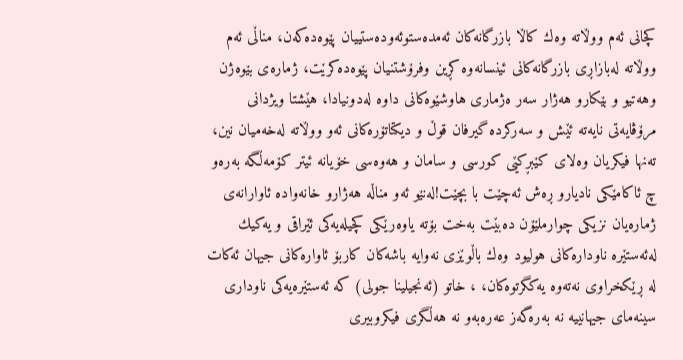كچانی ئه‌م ووڵاته وه‌ك كاڵا بازرگانه‌كان ئه‌مده‌ستوئه‌وده‌ستییان پێوه‌ده‌كه‌ن، مناڵی ئه‌م ووڵاته له‌بازاڕی بازرگانه‌كانی ئینسانه‌وه كڕین وفرۆشتنیان پێوه‌ده‌كرێت، ژماره‌ی بێوه‌ژن وهه‌تیو و بێكارو هه‌ژار سه‌ر ه‌‌ژماری هاوشێوه‌كانی داوه له‌دونیادا، هێشتا ویژدانی مرۆڤایه‌تی نایه‌ته ئێش و سه‌ركرده گیرفان قوڵ و دیكتاتۆره‌كانی ئه‌و ووڵاته له‌خه‌میان نین، ته‌نها فیكریان وه‌لای كێبڕكێی كورسی و سامان و هه‌وه‌سی خۆیانه ئیتر كۆمه‌ڵگه به‌ره‌و چ ئاكامێكی نادیارو ڕه‌ش ئه‌چێت با بچێت!له‌نێو ئه‌و مناڵه هه‌ژارو خانه‌واده ئاوارانه‌ی ژماره‌یان نزیكی چوارملێۆن ده‌بێت به‌خت بۆته یاوه‌رێكی كچیله‌یه‌كی ئێراقی و یه‌كیك له‌ئه‌ستێره ناوداره‌كانی هولیود وه‌ك باڵوێزی نه‌وایه باشه‌كان كاربۆ ئاواره‌كانی جیهان ئه‌كات له ڕێكخراوی نه‌ته‌وه یه‌كگرتوه‌كان، ، خاتو (ئه‌نجیلینا جولی) كه ئه‌ستێره‌یه‌كی ناوداری سینه‌مای جیهانییه نه به‌ره‌گه‌ز عه‌ره‌به‌و نه هه‌ڵگری فیكروبیری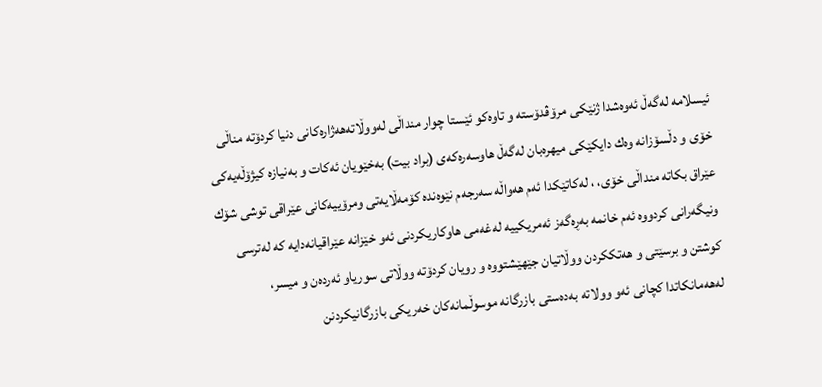ئیسلامه له‌گه‌ڵ ئه‌وه‌شدا ژنێكی مرۆڤدۆسته و تاوه‌كو ئێستا چوار منداڵی له‌ووڵاته‌هه‌ژاره‌كانی دنیا كردۆته مناڵی خۆی و دڵسۆزانه وه‌ك دایكێكی میهره‌بان له‌گه‌ڵ هاوسه‌ره‌كه‌ی (براد بیت) به‌خێویان ئه‌كات و به‌نیازه كیژۆڵه‌یه‌كی عێراق بكاته منداڵی خۆی، ، له‌كاتێكدا ئه‌م هه‌واڵه سه‌رجه‌م نێوه‌نده كۆمه‌ڵایه‌تی ومرۆییه‌كانی عێراقی توشی شۆك ونیگه‌رانی كردووه ئه‌م خانمه به‌ڕه‌گه‌ز ئه‌مریكییه له‌غه‌می هاوكاریكردنی ئه‌و خێزانه عێراقیانه‌دایه كه له‌ترسی كوشتن و برسێتی و هه‌تككردن ووڵاتیان جێهێشتووه و رویان كردۆته ووڵاتی سوریاو ئه‌رده‌ن و میسر، له‌هه‌مانكاتدا كچانی ئه‌و وولاته به‌ده‌ستی بازرگانه موسوڵمانه‌كان خه‌ریكی بازرگانیكردنن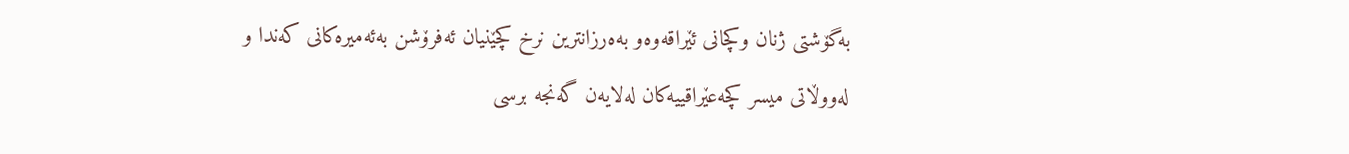به‌گۆشتی ژنان وكچانی ئێراقه‌وه‌و به‌ه‌رزانترین نرخ كچێنیان ئه‌فرۆشن به‌ئه‌میره‌كانی كه‌ندا و له‌ووڵاتی میسر كچه‌عێراقییه‌كان له‌لایه‌ن گه‌نجه برسی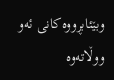وبێئابڕووه‌كانی ئه‌و ووڵاته‌وه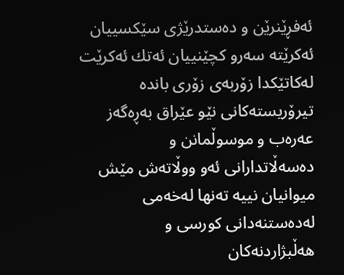ئه‌فڕێنرێن و ده‌ستدرێژی سێكسییان ئه‌كرێته سه‌رو كچێنییان ئه‌تك ئه‌كرێت له‌كاتێكدا زۆربه‌ی زۆری بانده تیرۆریسته‌كانی نێو عێراق به‌ڕه‌گه‌ز عه‌ره‌ب و موسوڵمانن و ده‌سه‌ڵاتدارانی ئه‌و ووڵاته‌ش مێش میوانیان نییه ته‌نها له‌خه‌می له‌ده‌ستنه‌دانی كورسی و هه‌ڵبژاردنه‌كان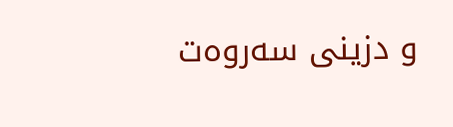و دزینی سه‌روه‌ت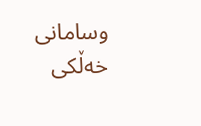وسامانی خه‌ڵكی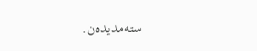سته‌مدیده‌ن.